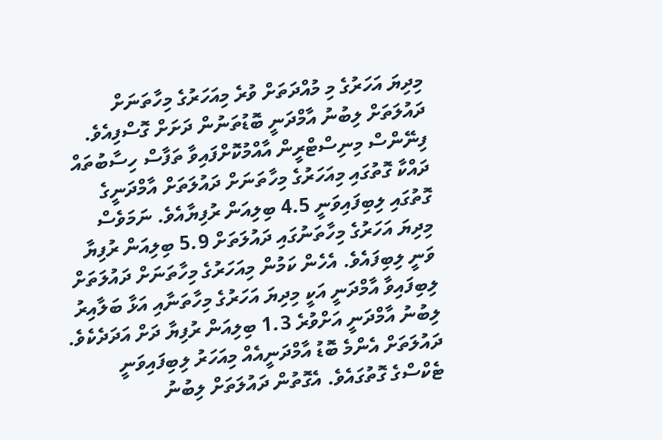މިދިޔަ އަހަރުގެ މި މުއްދަތަށް ވުރެ މިއަހަރުގެ މިހާތަނަށް ދައުލަތަށް ލިބުނު އާމްދަނީ ބޮޑުތަނުން ދަށަށް ގޮސްފިއެވެ.
ފިނޭންސް މިނިސްޓްރީން އާއްމުކޮށްފައިވާ ތަފާސް ހިސާބުތައް ދައްކާ ގޮތުގައި މިއަހަރުގެ މިހާތަނަށް ދައުލަތަށް އާމްދަނީގެ ގޮތުގައި ލިބިފައިވަނީ 4.5 ބިލިއަން ރުފިޔާއެވެ. ނަމަވެސް މިދިޔަ އަހަރުގެ މިހާތަނުގައި ދައުލަތަށް 5.9 ބިލިއަން ރުފިޔާ ވަނީ ލިބިފައެވެ. އެހެން ކަމުން މިއަހަރުގެ މިހާތަނަށް ދައުލަތަށް ލިބިފައިވާ އާމްދަނީ އަކީ މިދިޔަ އަހަރުގެ މިހާތަނާއި އަޅާ ބަލާއިރު ލިބުނު އާމްދަނީ އަށްވުރެ 1.3 ބިލިއަން ރުފިޔާ ދަށް އަދަދެކެވެ.
ދައުލަތަށް އެންމެ ބޮޑު އާމްދަނީއެއް މިއަހަރު ލިބިފައިވަނީ ޓެކްސްގެ ގޮތުގައެވެ. އެގޮތުން ދައުލަތަށް ލިބުނު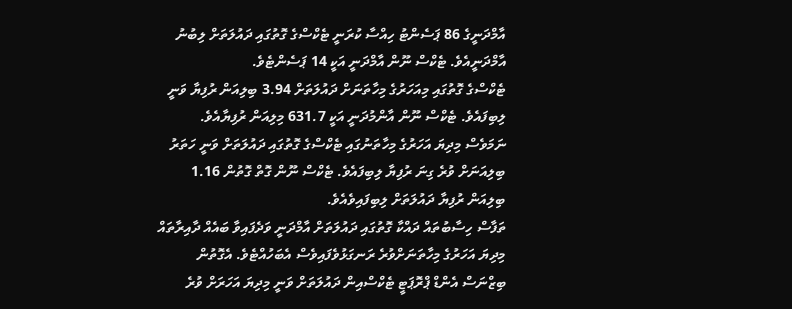އާމްދަނީގެ 86 ޕަސެންޓު ހިއްސާ ކުރަނީ ޓެކްސްގެ ގޮތުގައި ދައުލަތަށް ލިބުނު އާމްދަނީއެވެ. ޓެކްސް ނޫން އާމްދަނީ އަކީ 14 ޕަސެންޓެވެ.
ޓެކްސްގެ ގޮތުގައި މިއަހަރުގެ މިހާތަނަށް ދައުލަތަށް 3.94 ބިލިއަން ރުފިޔާ ވަނީ ލިބިފައެވެ. ޓެކްސް ނޫން އާންމުދަނީ އަކީ 631.7 މިލިއަން ރުފިޔާއެވެ. ނަމަވެސް މިދިޔަ އަހަރުގެ މިހާތަނުގައި ޓެކްސްގެ ގޮތުގައި ދައުލަތަށް ވަނީ ހަތަރު ބިލިއަނަށް ވުރެ ގިނަ ރުފިޔާ ލިބިފައެވެ. ޓެކްސް ނޫން ގޮތް ގޮތުން 1.16 ބިލިއަން ރުފިޔާ ދައުލަތަށް ލިބިފައިވެއެވެ.
ތަފާސް ހިސާބުތައް ދައްކާ ގޮތުގައި ދައުލަތަށް އާމްދަނީ ވަދެފައިވާ ބައެއް ދާއިރާތައް މިދިޔަ އަހަރުގެ މިހާތަނަށްވުރެ ރަނގަޅުވެފައިވެސް އެބަހުއްޓެވެ. އެގޮތުން ބިޒްނަސް އެންޑް ޕްރޮޕަޓީ ޓެކްސްއިން ދައުލަތަށް ވަނީ މިދިޔަ އަހަރަށް ވުރެ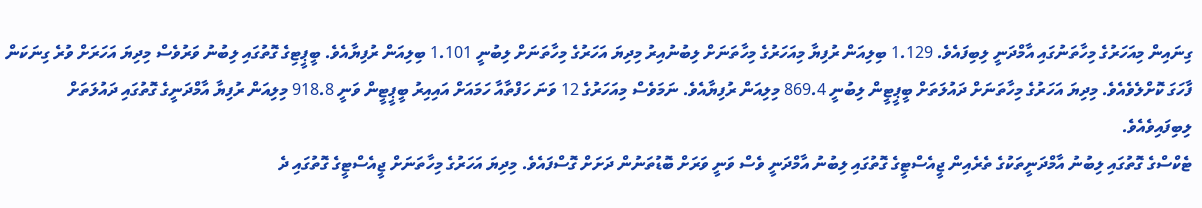ގިނައިން މިއަހަރުގެ މިހާތަނުގައި އާމްދަނީ ލިބިފައެވެ. 1.129 ބިލިއަން ރުފިޔާ މިއަހަރުގެ މިހާތަނަށް ލިބުނުއިރު މިދިޔަ އަހަރުގެ މިހާތަނަށް ލިބުނީ 1.101 ބިލިއަން ރުފިޔާއެވެ. ބީޕީޓިގެ ގޮތުގައި ލިބުނު ވަރުވެސް މިދިޔަ އަހަރަށް ވުރެ ގިނަކަން ފާހަގަ ކޮށްލެވެއެވެ. މިދިޔަ އަހަރުގެ މިހާތަނަށް ދައުލަތަށް ބީޕީޓީން ލިބުނީ 869.4 މިލިއަން ރުފިޔާއެވެ. ނަމަވެސް މިއަހަރުގެ 12 ވަނަ ހަފްތާއާ ހަމައަށް އައިއިރު ބީޕީޓީން ވަނީ 918.8 މިލިއަން ރުފިޔާ އާމްދަނީގެ ގޮތުގައި ދައުލަތަށް ލިބިފައިވެއެވެ.
ޓެކްސްގެ ގޮތުގައި ލިބުނު އާމްދަނީތަކުގެ ތެރެއިން ޖީއެސްޓީގެ ގޮތުގައި ލިބުނު އާމްދަނީ ވެސް ވަނީ ވަރަށް ބޮޑުތަނުން ދަށަށް ގޮސްފައެވެ. މިދިޔަ އަހަރުގެ މިހާތަނަށް ޖީއެސްޓީގެ ގޮތުގައި ދެ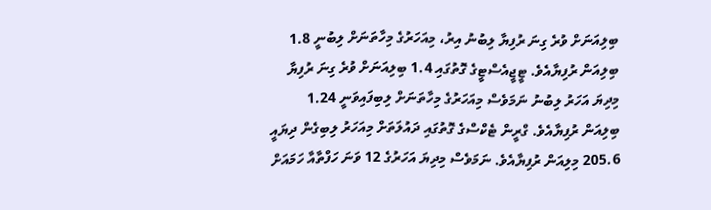ބިލިއަނަށް ވުރެ ގިނަ ރުފިޔާ ލިބުނު އިރު، މިއަހަރުގެ މިހާތަނަށް ލިބުނީ 1.8 ބިލިއަން ރުފިޔާއެވެ. ޓީޖީއެސްޓީގެ ގޮތުގައި 1.4 ބިލިއަނަށް ވުރެ ގިނަ ރުފިޔާ މިދިޔަ އަހަރު ލިބުނު ނަމަވެސް މިއަހަރުގެ މިހާތަނަށް ލިބިފައިވަނީ 1.24 ބިލިއަން ރުފިޔާއެވެ. ގްރީން ޓެކްސްގެ ގޮތުގައި ދައުލަތަށް މިއަހަރު ލިބިގެން ދިޔައީ 205.6 މިލިއަން ރުފިޔާއެވެ. ނަމަވެސް މިދިޔަ އަހަރުގެ 12 ވަނަ ހަފްތާއާ ހަމައަށް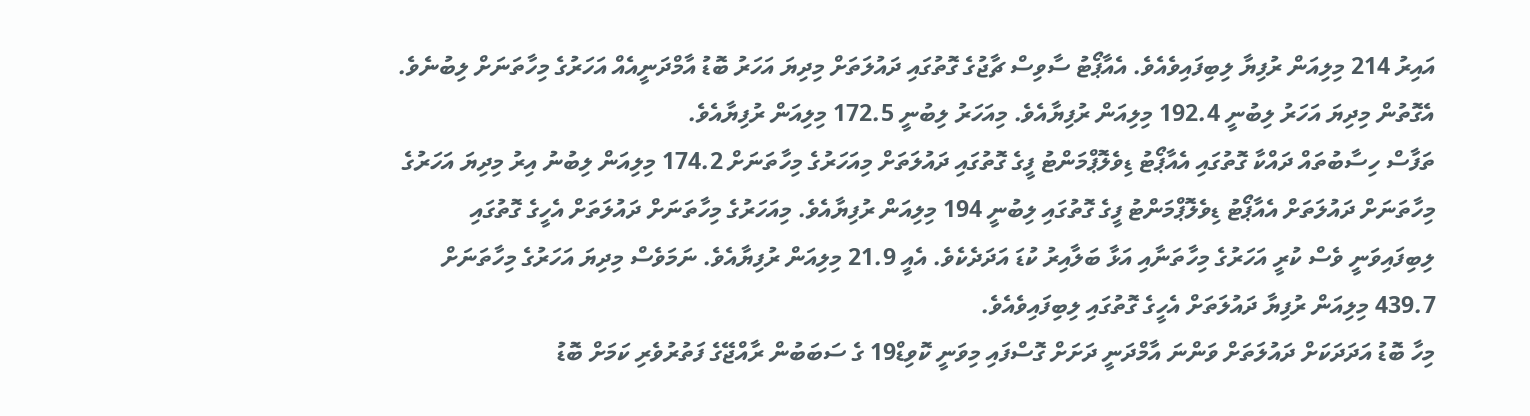އައިރު 214 މިލިއަން ރުފިޔާ ލިބިފައިވެއެވެ. އެއާޕޯޓު ސާވިސް ޗާޖުގެ ގޮތުގައި ދައުލަތަށް މިދިޔަ އަހަރު ބޮޑު އާމްދަނީއެއް އަހަރުގެ މިހާތަނަށް ލިބުނެވެ. އެގޮތުން މިދިޔަ އަހަރު ލިބުނީ 192.4 މިލިއަން ރުފިޔާއެވެ. މިއަހަރު ލިބުނީ 172.5 މިލިއަން ރުފިޔާއެވެ.
ތަފާސް ހިސާބުތައް ދައްކާ ގޮތުގައި އެއާޕޯޓު ޑިވެލޮޕްމަންޓު ފީގެ ގޮތުގައި ދައުލަތަށް މިއަހަރުގެ މިހާތަނަށް 174.2 މިލިއަން ލިބުނު އިރު މިދިޔަ އަހަރުގެ މިހާތަނަށް ދައުލަތަށް އެއާޕޯޓު ޑިވެލޮޕްމަންޓު ފީގެ ގޮތުގައި ލިބުނީ 194 މިލިއަން ރުފިޔާއެވެ. މިއަހަރުގެ މިހާތަނަށް ދައުލަތަށް އެހީގެ ގޮތުގައި ލިބިފައިވަނީ ވެސް ކުރީ އަހަރުގެ މިހާތަނާއި އަޅާ ބަލާއިރު ކުޑަ އަދަދެކެވެ. އެއީ 21.9 މިލިއަން ރުފިޔާއެވެ. ނަމަވެސް މިދިޔަ އަހަރުގެ މިހާތަނަށް 439.7 މިލިއަން ރުފިޔާ ދައުލަތަށް އެހީގެ ގޮތުގައި ލިބިފައިވެއެވެ.
މިހާ ބޮޑު އަދަދަކަށް ދައުލަތަށް ވަންނަ އާމްދަނީ ދަށަށް ގޮސްފައި މިވަނީ ކޮވިޑް19 ގެ ސަބަބުން ރާއްޖޭގެ ފަތުރުވެރި ކަމަށް ބޮޑު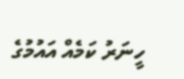ހީނަރު ކަމެއް އައުމުގެ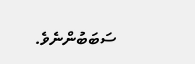ސަބަބުންނެވެ.